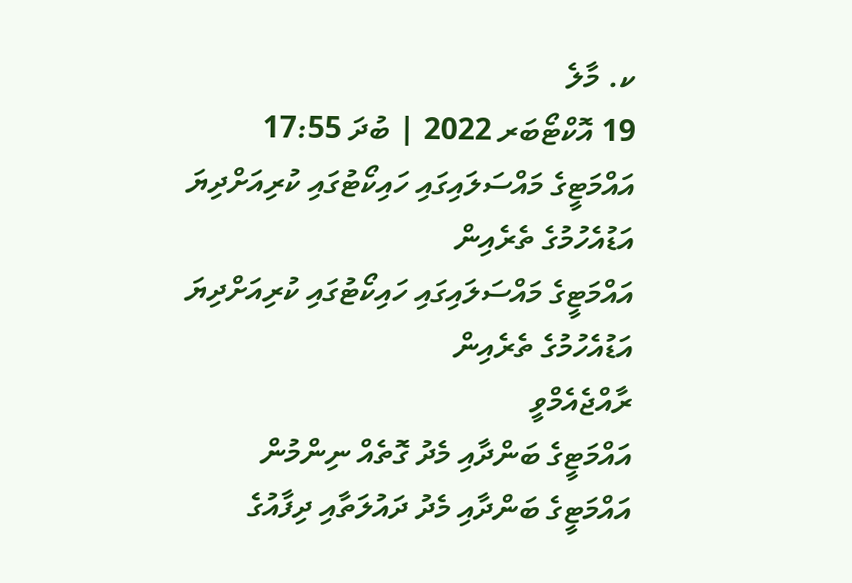ކ. މާލެ
19 އޮކްޓޯބަރ 2022 | ބުދަ 17:55
އައްމަޓީގެ މައްސަލައިގައި ހައިކޯޓުގައި ކުރިއަށްދިޔަ އަޑުއެހުމުގެ ތެރެއިން
އައްމަޓީގެ މައްސަލައިގައި ހައިކޯޓުގައި ކުރިއަށްދިޔަ އަޑުއެހުމުގެ ތެރެއިން
ރާއްޖެއެމްވީ
އައްމަޓީގެ ބަންދާއި މެދު ގޮތެއް ނިންމުން
އައްމަޓީގެ ބަންދާއި މެދު ދައުލަތާއި ދިފާއުގެ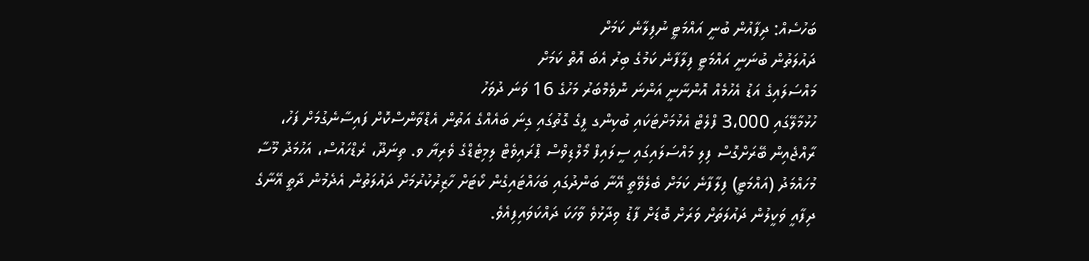ބަހުސެއް: ދިފާއުން ބުނީ އައްމަޓީ ނުފިލާނެ ކަމަށް
ދައުލަތުން ބުނަނީ އައްމަޓީ ފިލާފާނެ ކަމުގެ ބިރު އެބަ އޮތް ކަމަށް
މައްސަލައިގެ އަޑު އެހުމެއް އޮންނާނީ އަންނަ ނޮވެމްބަރު މަހުގެ 16 ވަނަ ދުވަހު
ހުޅުމާލޭގައި 3،000 ފްލެޓް އެޅުމަށްޓަކައި ބުކިންގ ފީގެ ގޮތުގައި ގިނަ ބައެއްގެ އަތުން އެޑްވާންސްކޮށް ފައިސާނެގުމަށް ފަހު، ރާއްޖެއިން ބޭރަށްގޮސް ފިލި މައްސަލައިގައި ސީލައިފް މޯލްޑިވްސް ޕްރައިވެޓް ލިމިޓެޑްގެ ވެރިޔާ ވ. ތިނަދޫ، ރެޑްހައުސް، އަހުމަދު މޫސާ މުހައްމަދު (އައްމަޓީ) ފިލާފާނެ ކަމަށް ބެލެވޭތީ އޭނާ ބަންދުގައި ބަހައްޓައިގެން ކޯޓަށް ހާޒިރުކުރުމަށް ދައުލަތުން އެދެމުން ދާތީ އޭނާގެ ދިފާއީ ވަކީލުން ދައުލަތަށް ވަރަށް ބޮޑަށް ފާޑު ވިދާޅުވެ ވާހަކަ ދައްކަވައިފިއެވެ.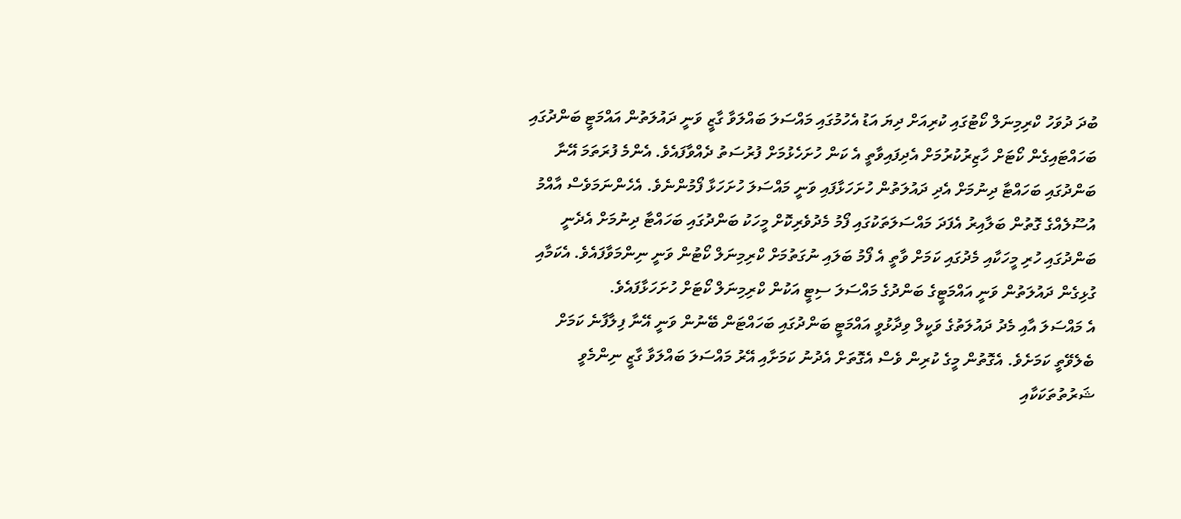ބުދަ ދުވަހު ކްރިމިނަލް ކޯޓުގައި ކުރިއަށް ދިޔަ އަޑު އެހުމުގައި މައްސަލަ ބައްލަވާ ގާޒީ ވަނީ ދައުލަތުން އައްމަޓީ ބަންދުގައި ބަހައްޓައިގެން ކޯޓަށް ހާޒިރުކުރުމަށް އެދިފައިވާތީ އެ ކަން ހުށަހެޅުމަށް ފުރުސަތު ދެއްވާފައެވެ. އެންމެ ފުރަތަމަ އޭނާ ބަންދުގައި ބަހައްޓާ ދިނުމަށް އެދި ދައުލަތުން ހުށަހަޅާފައި ވަނީ މައްސަލަ ހުށަހަޅާ ފޯމުންނެވެ. އެހެންނަމަވެސް އާއްމު އުސޫލެއްގެ ގޮތުން ބަލާއިރު އެފަދަ މައްސަލަތަކުގައި ފޯމު މެދުވެރިކޮށް މީހަކު ބަންދުގައި ބަހައްޓާ ދިނުމަށް އެދެނީ ބަންދުގައި ހުރި މީހަކާއި މެދުގައި ކަމަށް ވާތީ އެ ފޯމު ބަލައި ނުގަތުމަށް ކްރިމިނަލް ކޯޓުން ވަނީ ނިންމަވާފައެވެ. އެކަމާއި ގުޅިގެން ދައުލަތުން ވަނީ އައްމަޓީގެ ބަންދުގެ މައްސަލަ ސިޓީ އަކުން ކްރިމިނަލް ކޯޓަށް ހުށަހަޅާފައެވެ.
އެ މައްސަލަ އާއި މެދު ދައުލަތުގެ ވަކީލް ވިދާޅުވީ އައްމަޓީ ބަންދުގައި ބަހައްޓަން ބޭނުން ވަނީ އޭނާ ފިލާފާނެ ކަމަށް ބެލެވޭތީ ކަމަށެވެ. އެގޮތުން މީގެ ކުރިން ވެސް އެގޮތަށް އެދުނު ކަމަށާއި އޭރު މައްސަލަ ބައްލަވާ ގާޒީ ނިންމެވީ ޝަރުތުތަކަކާއި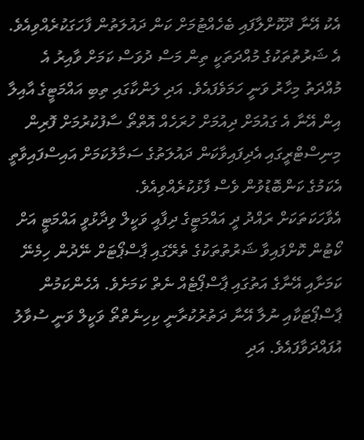އެކު އޭނާ ދޫކޮށްލާފައި ބެހެއްޓުމަށް ކަން ދައުލަތުން ފާހަގަކުރެއްވިއެވެ. އެ ޝަރުތުތަކުގެ މުއްދަތަކީ ތިން މަސް ދުވަސް ކަމަށް ވާއިރު އެ މުއްދަތު މިހާރު ވަނީ ހަމަވެފައެވެ. އަދި ލަންކާގައި ތިބި އައްމަޓީގެ އާއިލާ އިން އޭނާ އެ ގައުމަށް ދިއުމަށް ހުރަހެއް އޮތްތޯ ސާފުކުރުމަށް ފޮރިން މިނިސްޓްރީގައި އެދިފައިވާކަން ދައުލަތުގެ ސަމާލުކަމަށް އައިސްފައިވާތީ އެކަމުގެ ކަންބޮޑުވުން ވެސް ފާޅުކުރެއްވިއެވެ.
އެވާހަކަތަކަށް ރައްދު ދީ އައްމަޓީގެ ދިފާއީ ވަކީލް ވިދާޅުވީ އައްމަޓީ އަށް ކޯޓުން ކޮށްފައިވާ ޝަރުތުތަކުގެ ތެރޭގައި ޕާސްޕޯޓަށް ނޭދުން ހިމެނޭ ކަމަށާއި އޭނާގެ އަތުގައި ޕާސްޕޯޓެއް ނެތް ކަމަށެވެ. އެހެންކަމުން ޕާސްޕޯޓަކާއި ނުލާ އޭނާ ދަތުރުކުރާނީ ކިހިނެތްތޯ ވަކީލް ވަނީ ސުވާލު އުފައްދަވާފައެވެ. އަދި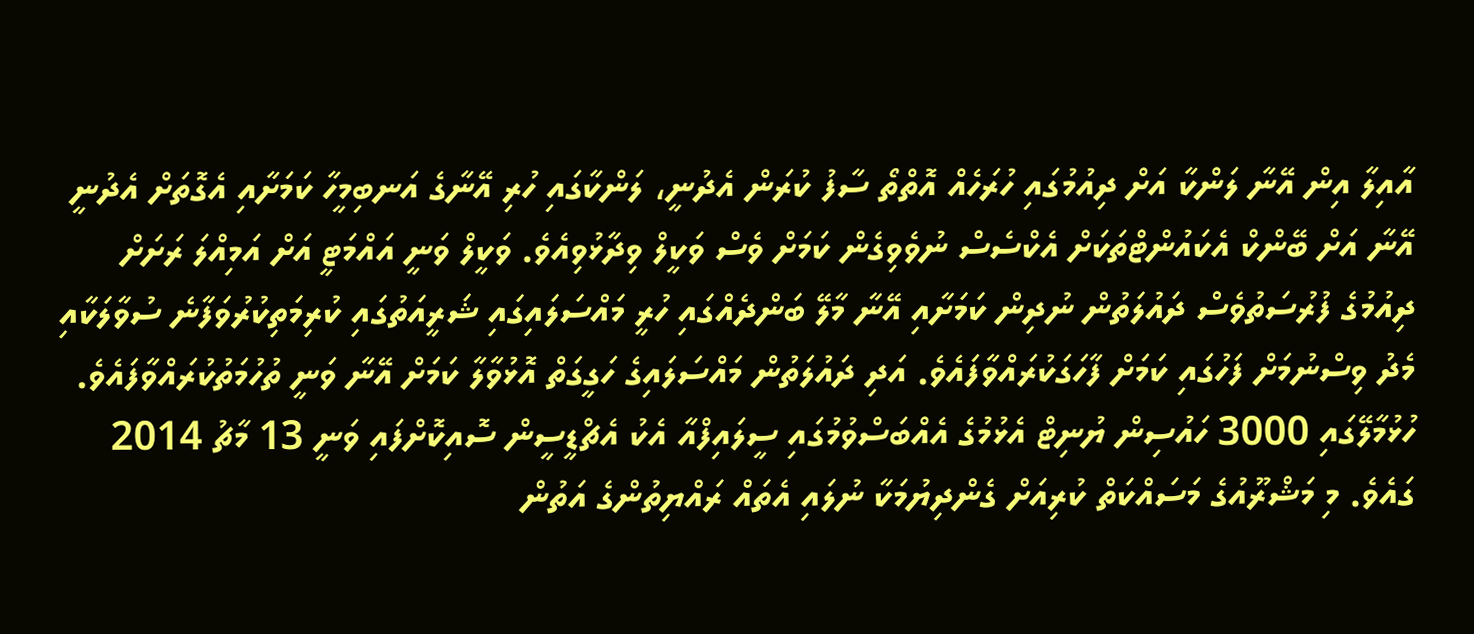އާއިލާ އިން އޭނާ ލަންކާ އަށް ދިއުމުގައި ހުރަހެއް އޮތްތޯ ސާފު ކުރަން އެދުނީ، ލަންކާގައި ހުރި އޭނާގެ އަނބިމީހާ ކަމަށާއި އެގޮތަށް އެދުނީ އޭނާ އަށް ބޭންކް އެކައުންޓްތަކަށް އެކްސެސް ނުވެވިގެން ކަމަށް ވެސް ވަކީލް ވިދާޅުވިއެވެ. ވަކީލް ވަނީ އައްމަޓީ އަށް އަމިއްލަ ރަށަށް ދިއުމުގެ ފުރުސަތުވެސް ދައުލަތުން ނުދިން ކަމަށާއި އޭނާ މާލޭ ބަންދެއްގައި ހުރީ މައްސަލައިގައި ޝަރީއަތުގައި ކުރިމަތިކުރުވަފާނެ ސުވާލަކާއި މެދު ވިސްނުމަށް ފަހުގައި ކަމަށް ފާހަގަކުރައްވާފައެވެ. އަދި ދައުލަތުން މައްސަލައިގެ ހަގީގަތް އޮޅުވާލާ ކަމަށް އޭނާ ވަނީ ތުހުމަތުކުރައްވާފައެވެ.
ހުޅުމާލޭގައި 3000 ހައުސިން ޔުނިޓް އެޅުމުގެ އެއްބަސްވުމުގައި ސީލައިފްއާ އެކު އެޗްޑީސީން ސޮއިކޮށްފައި ވަނީ 13 މާޗު 2014 ގައެވެ. މި މަޝްރޫއުގެ މަސައްކަތް ކުރިއަށް ގެންދިޔުމަކާ ނުލައި އެތައް ރައްޔިތުންގެ އަތުން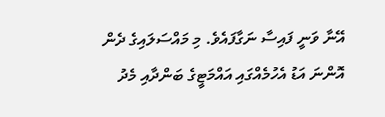އޭނާ ވަނީ ފައިސާ ނަގާފައެވެ. މި މައްސަލައިގެ ދެން އޮންނަ އަޑު އެހުމެއްގައި އައްމަޓީގެ ބަންދާއި މެދު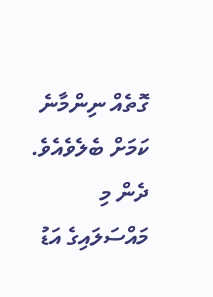ގޮތެއް ނިންމާނެ ކަމަށް ބެލެވެއެވެ. ދެން މި މައްސަލައިގެ އަޑު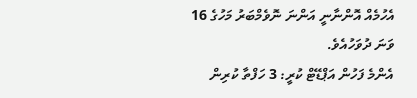އެހުމެއް އޮންނާނީ އަންނަ ނޮވެމްބަރު މަހުގެ 16 ވަނަ ދުވަހުއެވެ.
އެންމެ ފަހުން އަޕްޑޭޓް ކުރީ: 3 ހަފްތާ ކުރިން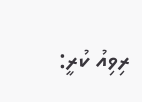ރިވިއު ކުރީ: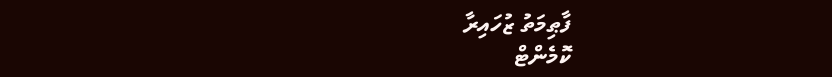ފާޠިމަތު ޒުހައިރާ
ކޮމެންޓް